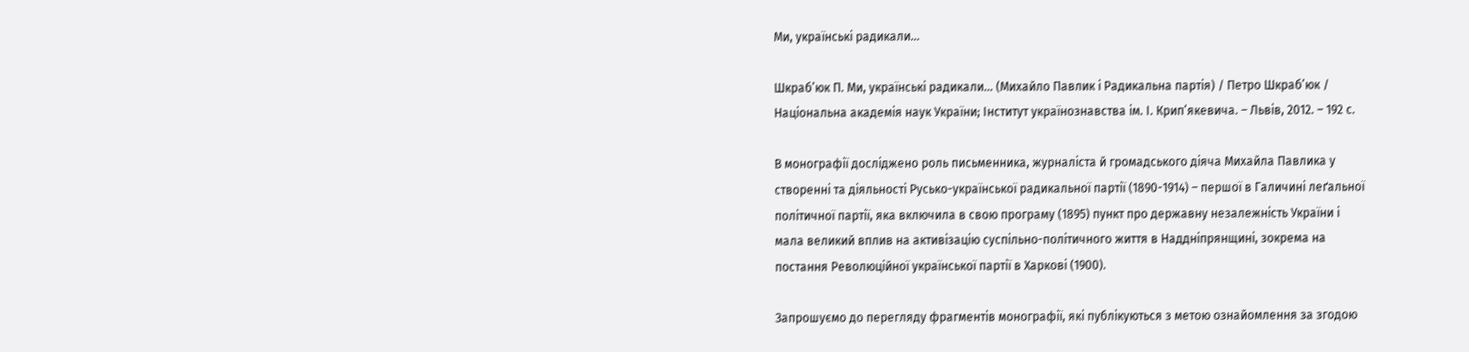Ми, українські радикали…

Шкраб’юк П. Ми, українські радикали… (Михайло Павлик і Радикальна партія) / Петро Шкраб’юк / Національна академія наук України; Інститут українознавства ім. І. Крип’якевича. – Львів, 2012. – 192 с.

В монографії досліджено роль письменника, журналіста й громадського діяча Михайла Павлика у створенні та діяльності Русько-української радикальної партії (1890-1914) – першої в Галичині леґальної політичної партії, яка включила в свою програму (1895) пункт про державну незалежність України і мала великий вплив на активізацію суспільно-політичного життя в Наддніпрянщині, зокрема на постання Революційної української партії в Харкові (1900).

Запрошуємо до перегляду фрагментів монографії, які публікуються з метою ознайомлення за згодою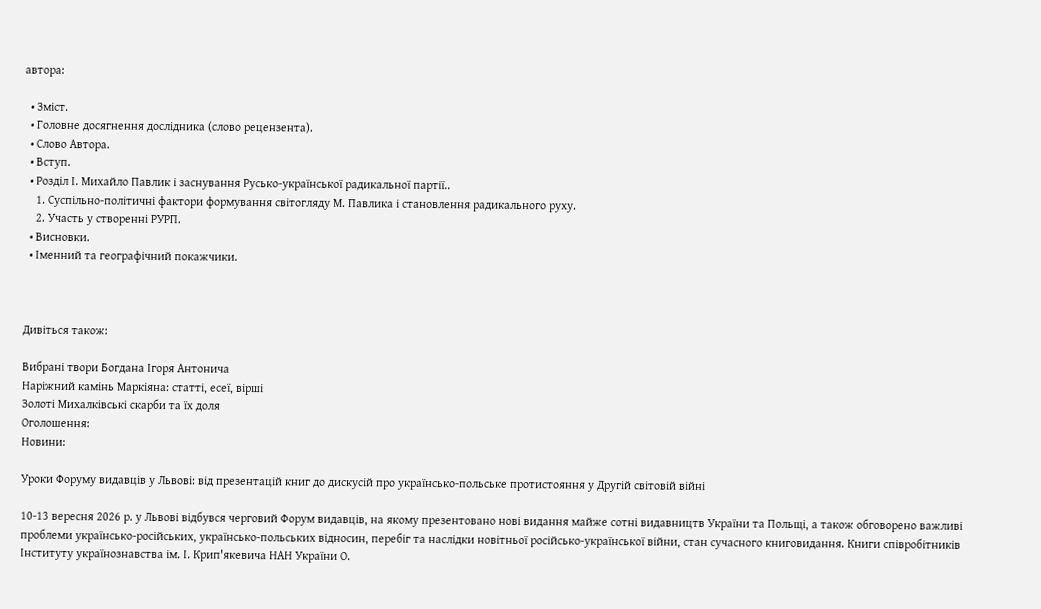автора:

  • Зміст.
  • Головне досягнення дослідника (слово рецензента).
  • Слово Автора.
  • Вступ.
  • Розділ І. Михайло Павлик і заснування Русько-української радикальної партії..
    1. Суспільно-політичні фактори формування світогляду М. Павлика і становлення радикального руху.
    2. Участь у створенні РУРП.
  • Висновки.
  • Іменний та географічний покажчики.



Дивіться також:

Вибрані твори Богдана Ігоря Антонича
Наріжний камінь Маркіяна: статті, есеї, вірші
Золоті Михалківські скарби та їх доля
Оголошення:
Новини:

Уроки Форуму видавців у Львові: від презентацій книг до дискусій про українсько-польське протистояння у Другій світовій війні

10-13 вересня 2026 р. у Львові відбувся черговий Форум видавців, на якому презентовано нові видання майже сотні видавництв України та Польщі, а також обговорено важливі проблеми українсько-російських, українсько-польських відносин, перебіг та наслідки новітньої російсько-української війни, стан сучасного книговидання. Книги співробітників Інституту українознавства ім. І. Крип'якевича НАН України О.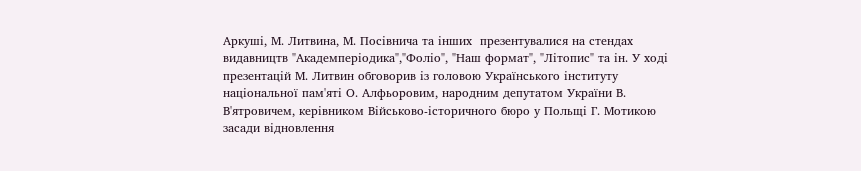Аркуші, М. Литвина, М. Посівнича та інших  презентувалися на стендах видавництв "Академперіодика","Фоліо", "Наш формат", "Літопис" та ін. У ході презентацій М. Литвин обговорив із головою Українського інституту національної пам'яті О. Алфьоровим, народним депутатом України В. В'ятровичем, керівником Військово-історичного бюро у Польщі Г. Мотикою  засади відновлення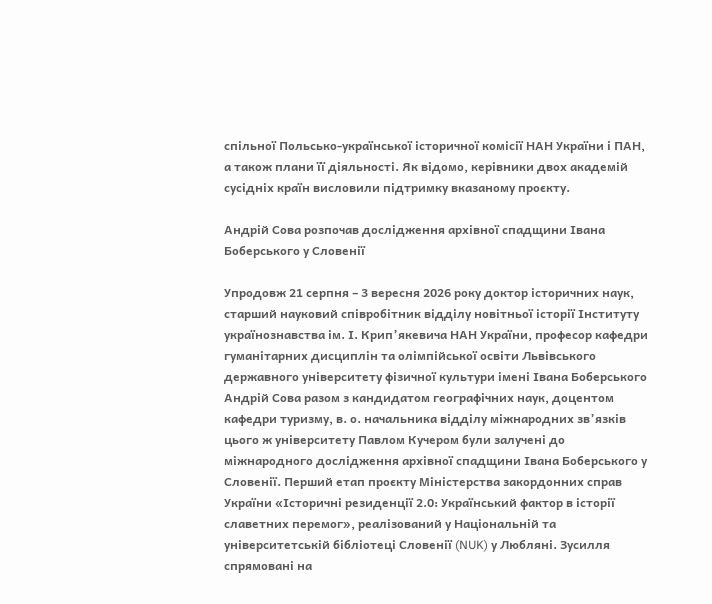спільної Польсько-української історичної комісії НАН України і ПАН, а також плани її діяльності. Як відомо, керівники двох академій сусідніх країн висловили підтримку вказаному проєкту.

Андрій Сова розпочав дослідження архівної спадщини Івана Боберського у Словенії

Упродовж 21 серпня – 3 вересня 2026 року доктор історичних наук, старший науковий співробітник відділу новітньої історії Інституту українознавства ім. І. Крип’якевича НАН України, професор кафедри гуманітарних дисциплін та олімпійської освіти Львівського державного університету фізичної культури імені Івана Боберського Андрій Сова разом з кандидатом географічних наук, доцентом кафедри туризму, в. о. начальника відділу міжнародних зв’язків цього ж університету Павлом Кучером були залучені до міжнародного дослідження архівної спадщини Івана Боберського у Словенії. Перший етап проєкту Міністерства закордонних справ України «Історичні резиденції 2.0: Український фактор в історії славетних перемог», реалізований у Національній та університетській бібліотеці Словенії (NUK) у Любляні. Зусилля спрямовані на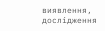виявлення, дослідження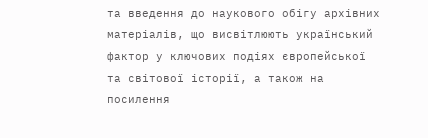та введення до наукового обігу архівних матеріалів, що висвітлюють український фактор у ключових подіях європейської та світової історії, а також на посилення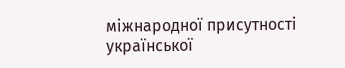міжнародної присутності української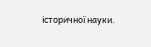історичної науки.